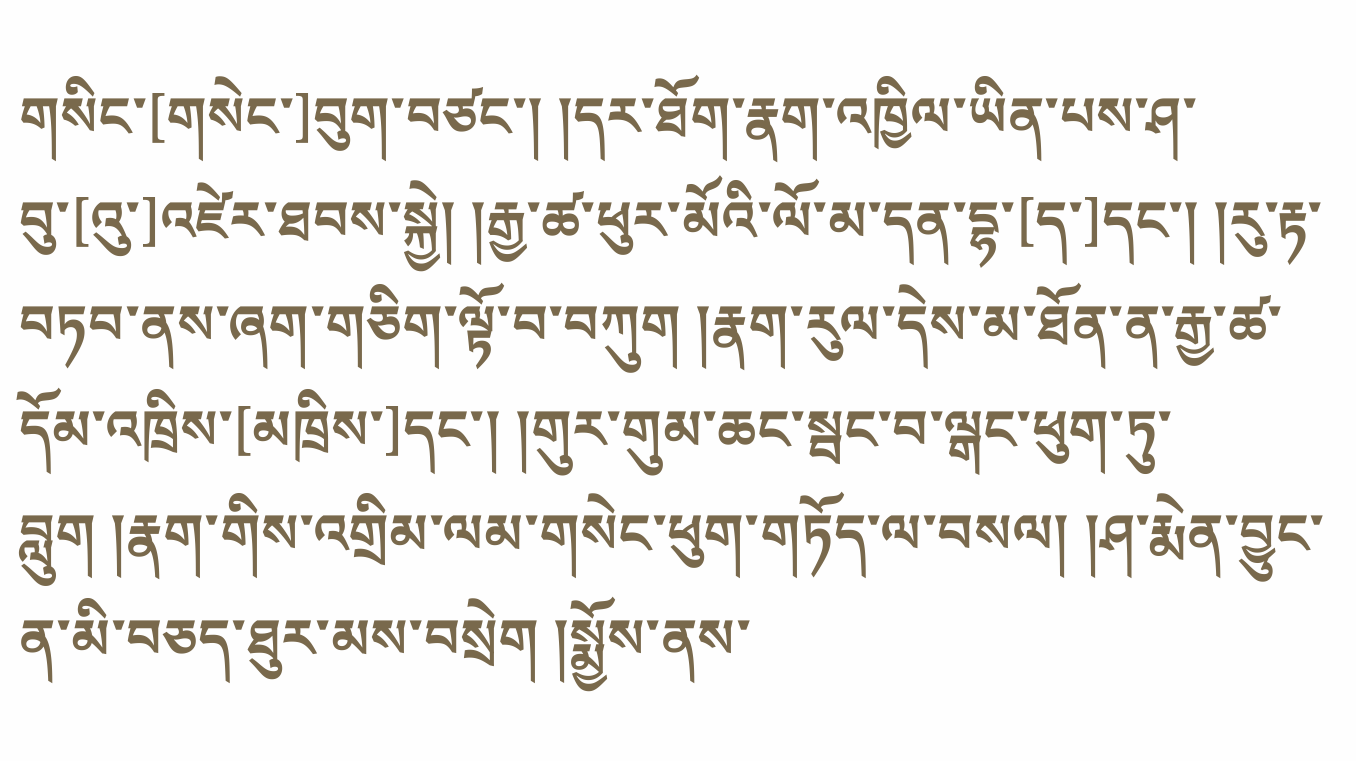གསིང་[གསེང་]བུག་བཙང་། །དར་ཐོག་རྣག་འཁྱིལ་ཡིན་པས་ཤ་བུ་[འུ་]འཛེར་ཐབས་སྐྱེ། །རྒྱ་ཚ་ཕུར་མོའི་ལོ་མ་དན་དྷ་[ད་]དང་། །རུ་རྟ་བཏབ་ནས་ཞག་གཅིག་ལྟོ་བ་བཀུག །རྣག་རུལ་དེས་མ་ཐོན་ན་རྒྱ་ཚ་དོམ་འཁྲིས་[མཁྲིས་]དང་། །གུར་གུམ་ཆང་སྦང་བ་ལྒང་ཕུག་ཏུ་བླུག །རྣག་གིས་འགྲིམ་ལམ་གསེང་ཕུག་གཏོད་ལ་བསལ། །ཤ་རྨེན་བྱུང་ན་མི་བཅད་ཐུར་མས་བསྲེག །སྨྱོས་ནས་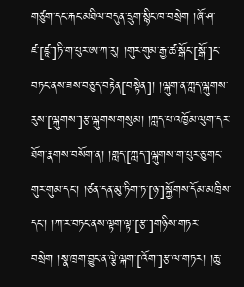གཙུག་དང་རྐང་མཐིལ་བདུན་དྲུག་སྙིང་ཁ་བསྲེག །ཞོ་ཤ་ཛ་[ཛཱ་]ཏི་ག་པུར་ཨ་ཀ་རུ། །གུར་གུམ་རྒྱ་ཚ་སྒོང་[སྒོ་]ང་བཏང་ནས་ཟས་བཅུད་བརྟེན[བསྟེན]། །ལྐུག་ན་ཀླད་ལྐུགས་རུས་[ལྐུགས་]རྩ་ལྐུགས་གསུམ། །ཀླད་པ་འཁྱོམ་ལུག་དར་ཐོག་རྣགས་བསོག་ན། །གླད་[ཀླད་]ལྐུགས་ག་པུར་ཅུ་གང་གུར་གུམ་དང་། །ཙན་དན་མུ་ཏིག་ཏ་[ཉ་]སྐྱོགས་དོམ་མཁྲིས་དང་། །ཀ་ར་བཏང་ནས་ལྟག་ལྟ་[རྩ་]གཉིས་གཏར་བསྲེག །སྣ་ཁྲག་བྱུང་ན་ལྕེ་ལྐག་[འོག་]རྩ་ལ་གཏར། །ཆུ་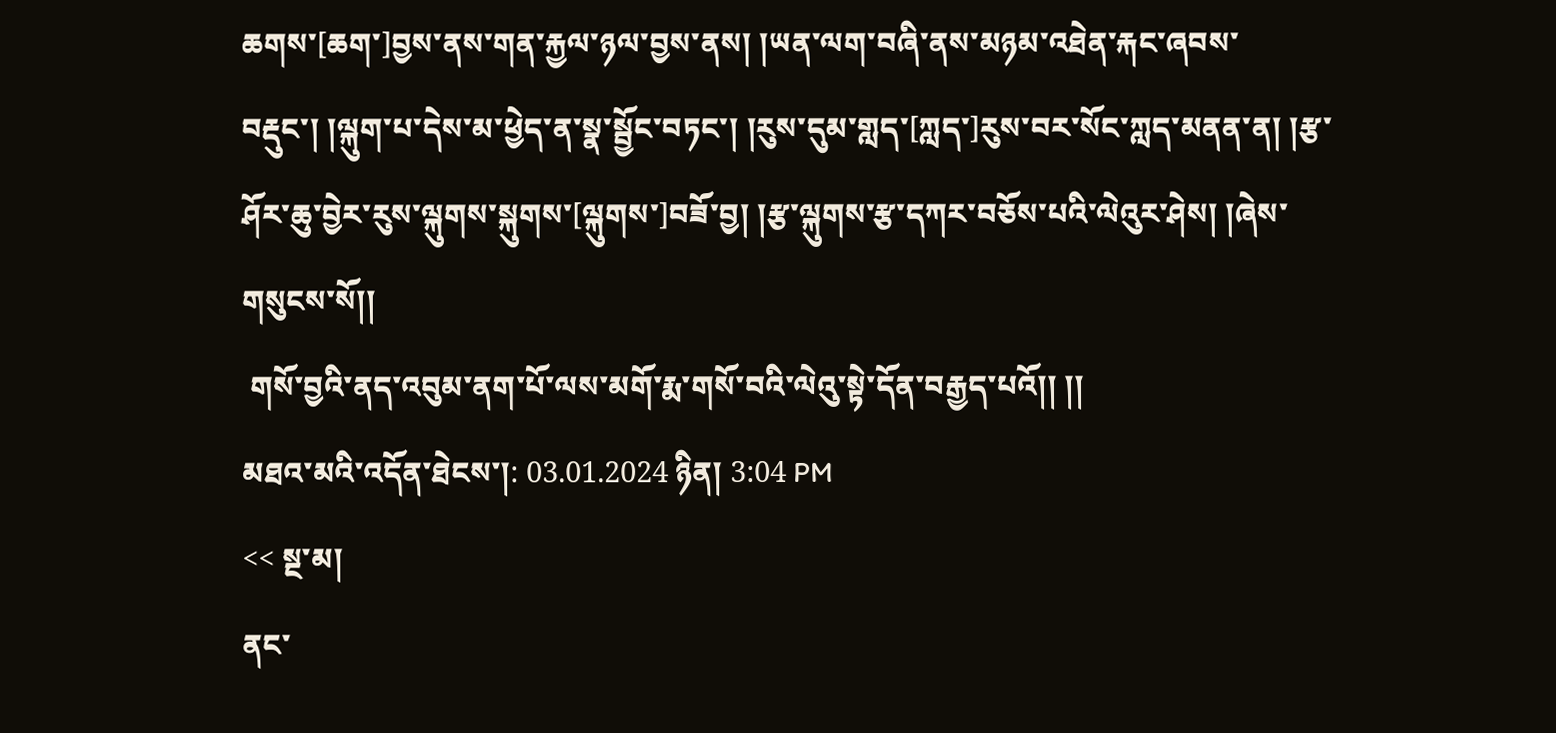ཆགས་[ཆག་]བྱས་ནས་གན་རྐྱལ་ཉལ་བྱས་ནས། །ཡན་ལག་བཞི་ནས་མཉམ་འཐེན་རྐང་ཞབས་བརྡུང་། །ལྐུག་པ་དེས་མ་ཕྱེད་ན་སྣ་སྦྱོང་བཏང་། །རུས་དུམ་གླད་[ཀླད་]རུས་བར་སོང་ཀླད་མནན་ན། །རྩ་ཤོར་ཆུ་བྱེར་རུས་ལྐུགས་སྐུགས་[ལྐུགས་]བཟོ་བྱ། །རྩ་ལྐུགས་རྩ་དཀར་བཅོས་པའི་ལེའུར་ཤེས། །ཞེས་གསུངས་སོ།།
 གསོ་བྱའི་ནད་འབུམ་ནག་པོ་ལས་མགོ་རྨ་གསོ་བའི་ལེའུ་སྟེ་དོན་བརྒྱད་པའོ།། །།
མཐའ་མའི་འདོན་ཐེངས་།: 03.01.2024 ཉིན། 3:04 PM
<< སྔ་མ།
ནང་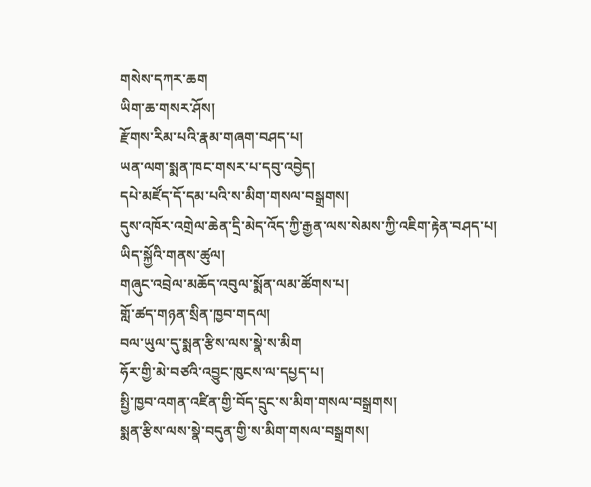གསེས་དཀར་ཆག
ཡིག་ཆ་གསར་ཤོས།
རྫོགས་རིམ་པའི་རྣམ་གཞག་བཤད་པ།
ཡན་ལག་སྨན་ཁང་གསར་པ་དབུ་འབྱེད།
དཔེ་མཛོད་དོ་དམ་པའི་ས་མིག་གསལ་བསྒྲགས།
དུས་འཁོར་འགྲེལ་ཆེན་དྲི་མེད་འོད་ཀྱི་རྒྱན་ལས་སེམས་ཀྱི་འཇིག་རྟེན་བཤད་པ།
ཡིད་སྐྱོའི་གནས་ཚུལ།
གཞུང་འབྲེལ་མཆོད་འབུལ་སྨོན་ལམ་ཚོགས་པ།
གློ་ཚད་གཉན་སྲིན་ཁྱབ་གདལ།
བལ་ཡུལ་དུ་སྨན་རྩིས་ལས་སྣེ་ས་མིག
ཧོར་གྱི་མེ་བཙའི་འབྱུང་ཁུངས་ལ་དཔྱད་པ།
སྤྱི་ཁྱབ་འགན་འཛིན་གྱི་བོད་དྲུང་ས་མིག་གསལ་བསྒྲགས།
སྨན་རྩིས་ལས་སྣེ་བདུན་གྱི་ས་མིག་གསལ་བསྒྲགས།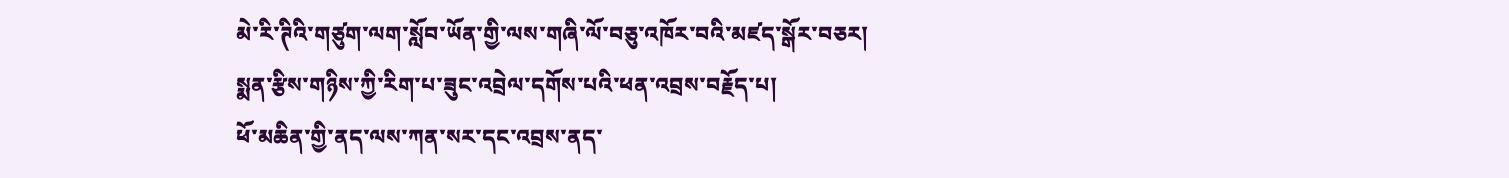མེ་རི་ཊིའི་གཙུག་ལག་སློབ་ཡོན་གྱི་ལས་གཞི་ལོ་བཅུ་འཁོར་བའི་མཛད་སྒོར་བཅར།
སྨན་རྩིས་གཉིས་ཀྱི་རིག་པ་ཟུང་འབྲེལ་དགོས་པའི་ཕན་འབྲས་བརྗོད་པ།
ཕོ་མཆིན་གྱི་ནད་ལས་ཀན་སར་དང་འབྲས་ནད་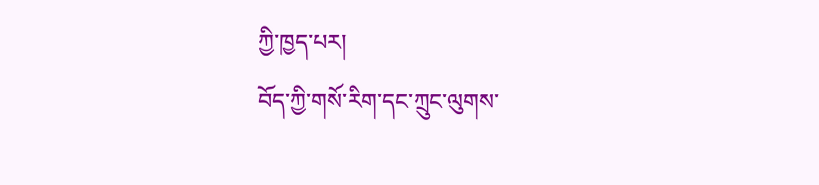ཀྱི་ཁྱད་པར།
བོད་ཀྱི་གསོ་རིག་དང་ཀྲུང་ལུགས་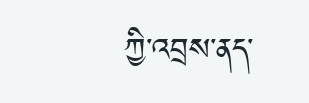ཀྱི་འབྲས་ནད་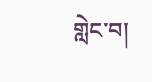གླེང་བ།